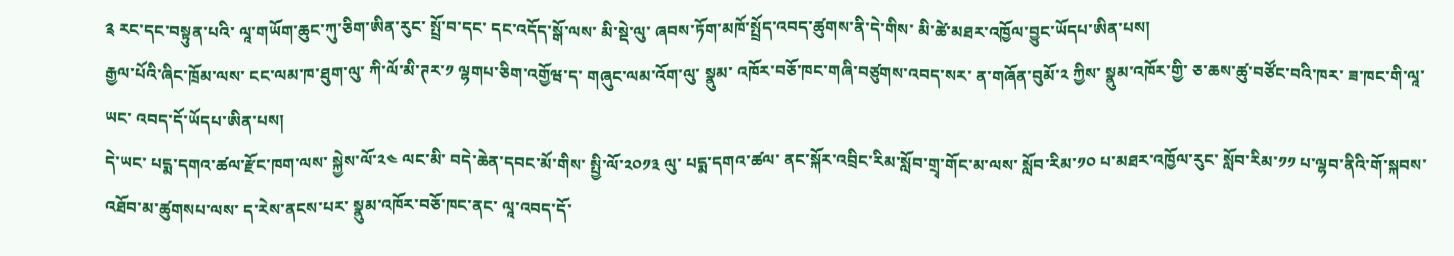༉ རང་དང་བསྟུན་པའི་ ལཱ་གཡོག་ཆུང་ཀུ་ཅིག་ཨིན་རུང་ སྤྲོ་བ་དང་ དང་འདོད་སྒོ་ལས་ མི་སྡེ་ལུ་ ཞབས་ཏོག་མཁོ་སྤྲོད་འབད་ཚུགས་ནི་དེ་གིས་ མི་ཚེ་མཐར་འཁྱོལ་བྱུང་ཡོདཔ་ཨིན་པས།
རྒྱལ་པོའི་ཞིང་ཁྲོམ་ལས་ ངང་ལམ་ཁ་ཐུག་ལུ་ ཀི་ལོ་མི་ཊར་༡ ལྷགཔ་ཅིག་འགྱོཝ་ད་ གཞུང་ལམ་འོག་ལུ་ སྣུམ་ འཁོར་བཅོ་ཁང་གཞི་བཙུགས་འབད་སར་ ན་གཞོན་བུམོ་༢ ཀྱིས་ སྣུམ་འཁོར་གྱི་ ཅ་ཆས་ཚུ་བཙོང་བའི་ཁར་ ཟ་ཁང་གི་ལཱ་ཡང་ འབད་དོ་ཡོདཔ་ཨིན་པས།
དེ་ཡང་ པདྨ་དགའ་ཚལ་རྫོང་ཁག་ལས་ སྐྱེས་ལོ་༢༤ ལང་མི་ བདེ་ཆེན་དབང་མོ་གིས་ སྤྱི་ལོ་༢༠༡༣ ལུ་ པདྨ་དགའ་ཚལ་ ནང་སྐོར་འབྲིང་རིམ་སློབ་གྲྭ་གོང་མ་ལས་ སློབ་རིམ་༡༠ པ་མཐར་འཁྱོལ་རུང་ སློབ་རིམ་༡༡ པ་ལྷབ་ནིའི་གོ་སྐབས་ འཐོབ་མ་ཚུགསཔ་ལས་ ད་རེས་ནངས་པར་ སྣུམ་འཁོར་བཅོ་ཁང་ནང་ ལཱ་འབད་དོ་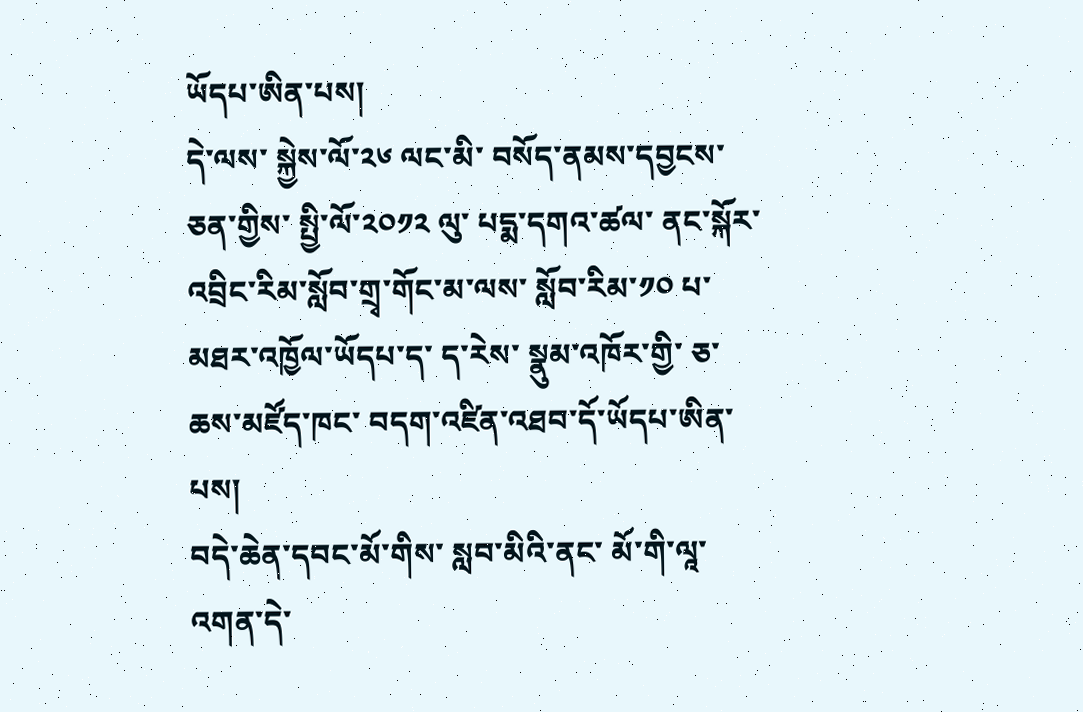ཡོདཔ་ཨིན་པས།
དེ་ལས་ སྐྱེས་ལོ་༢༦ ལང་མི་ བསོད་ནམས་དབྱངས་ཅན་གྱིས་ སྤྱི་ལོ་༢༠༡༢ ལུ་ པདྨ་དགའ་ཚལ་ ནང་སྐོར་འབྲིང་རིམ་སློབ་གྲྭ་གོང་མ་ལས་ སློབ་རིམ་༡༠ པ་མཐར་འཁྱོལ་ཡོདཔ་ད་ ད་རེས་ སྣུམ་འཁོར་གྱི་ ཅ་ཆས་མཛོད་ཁང་ བདག་འཛིན་འཐབ་དོ་ཡོདཔ་ཨིན་པས།
བདེ་ཆེན་དབང་མོ་གིས་ སླབ་མིའི་ནང་ མོ་གི་ལཱ་འགན་དེ་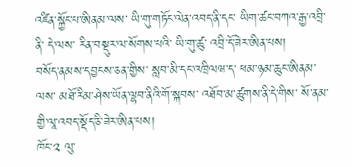འཛིན་སྐྱོང་པ་ཨིནམ་ལས་ ཡི་གུ་གཏོང་ལེན་འབད་ནི་དང་ ཡིག་ཚང་བཀའ་རྒྱ་འབྲི་ནི་ དེ་ལས་ རིན་བསྡུར་ལ་སོགས་པའི་ ཡི་གུ་ཚུ་ འབྲི་དོ་ཟེར་ཨིན་པས།
བསོད་ནམས་དབྱངས་ཅན་གྱིས་ སླབ་མི་དང་འཁྲིལཝ་ད་ ཕམ་ཉམ་ཆུང་ཨིནམ་ལས་ མཐོ་རིམ་ཤེས་ཡོན་ལྷབ་ནིའི་གོ་སྐབས་ འཐོབ་མ་ཚུགས་ནི་དེ་གིས་ སོ་ནམ་གྱི་ལཱ་འབད་སྡོད་ཅི་ཟེར་ཨིན་པས།
ཁོང་༢ ལུ་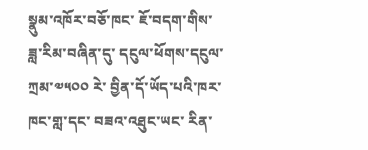སྣུམ་འཁོར་བཅོ་ཁང་ ཇོ་བདག་གིས་ ཟླ་རིམ་བཞིན་དུ་ དངུལ་ཕོགས་དངུལ་ཀྲམ་༧༥༠༠ རེ་ བྱིན་དོ་ཡོད་པའི་ཁར་ ཁང་གླ་དང་ བཟའ་འཐུང་ཡང་ རིན་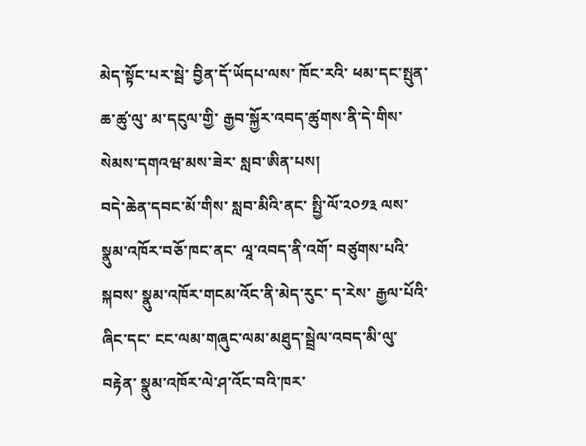མེད་སྟོང་པར་སྦེ་ བྱིན་དོ་ཡོདཔ་ལས་ ཁོང་རའི་ ཕམ་དང་སྤུན་ཆ་ཚུ་ལུ་ མ་དངུལ་གྱི་ རྒྱབ་སྐྱོར་འབད་ཚུགས་ནི་དེ་གིས་ སེམས་དགའཝ་མས་ཟེར་ སླབ་ཨིན་པས།
བདེ་ཆེན་དབང་མོ་གིས་ སླབ་མིའི་ནང་ སྤྱི་ལོ་༢༠༡༣ ལས་ སྣུམ་འཁོར་བཅོ་ཁང་ནང་ ལཱ་འབད་ནི་འགོ་ བཙུགས་པའི་སྐབས་ སྣུམ་འཁོར་གངམ་འོང་ནི་མེད་རུང་ ད་རེས་ རྒྱལ་པོའི་ཞིང་དང་ ངང་ལམ་གཞུང་ལམ་མཐུད་སྦྲེལ་འབད་མི་ལུ་བརྟེན་ སྣུམ་འཁོར་ལེ་ཤ་འོང་བའི་ཁར་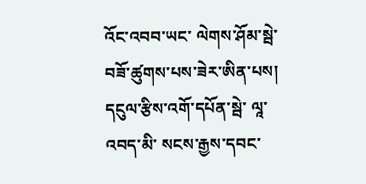འོང་འབབ་ཡང་ ལེགས་ཤོམ་སྦེ་ བཟོ་ཚུགས་པས་ཟེར་ཨིན་པས།
དངུལ་རྩིས་འགོ་དཔོན་སྦེ་ ལཱ་འབད་མི་ སངས་རྒྱས་དབང་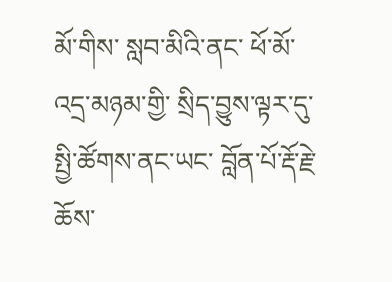མོ་གིས་ སླབ་མིའི་ནང་ ཕོ་མོ་འདྲ་མཉམ་གྱི་ སྲིད་བྱུས་ལྟར་དུ་ སྤྱི་ཚོགས་ནང་ཡང་ བློན་པོ་རྡོ་རྗེ་ཆོས་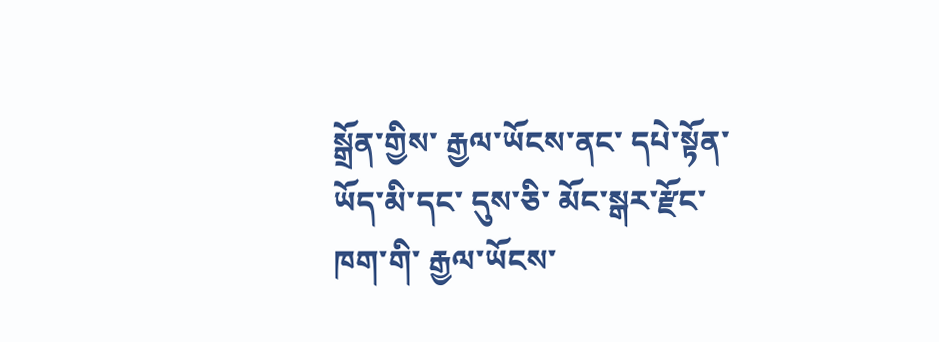སྒྲོན་གྱིས་ རྒྱལ་ཡོངས་ནང་ དཔེ་སྟོན་ཡོད་མི་དང་ དུས་ཅི་ མོང་སྒར་རྫོང་ཁག་གི་ རྒྱལ་ཡོངས་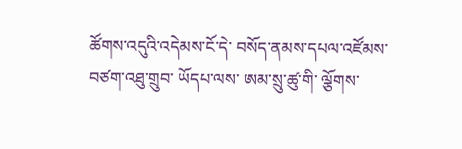ཚོགས་འདུའི་འདེམས་ངོ་དེ་ བསོད་ནམས་དཔལ་འཛོམས་ བཙག་འཐུ་གྲུབ་ ཡོདཔ་ལས་ ཨམ་སྲུ་ཚུ་གི་ ལྕོགས་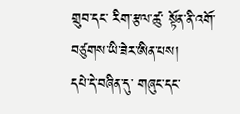གྲུབ་དང་ རིག་རྩལ་ཚུ་ སྟོན་ནི་འགོ་བཙུགས་ཡི་ཟེར་ཨིན་པས།
དཔེ་དེ་བཞིན་དུ་ གཞུང་དང་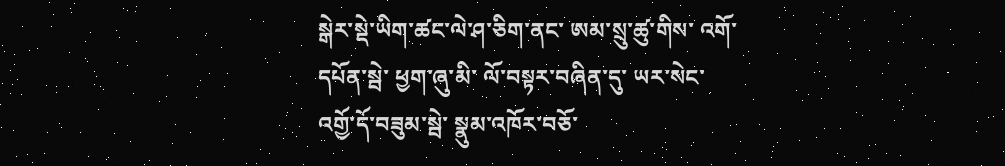སྒེར་སྡེ་ཡིག་ཚང་ལེ་ཤ་ཅིག་ནང་ ཨམ་སྲུ་ཚུ་གིས་ འགོ་དཔོན་སྦེ་ ཕྱག་ཞུ་མི་ ལོ་བསྟར་བཞིན་དུ་ ཡར་སེང་འགྱོ་དོ་བཟུམ་སྦེ་ སྣུམ་འཁོར་བཅོ་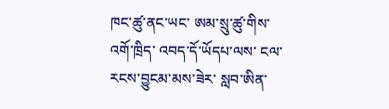ཁང་ཚུ་ནང་ཡང་ ཨམ་སྲུ་ཚུ་གིས་ འགོ་ཁྲིད་ འབད་དོ་ཡོདཔ་ལས་ ངལ་རངས་བྱུངམ་མས་ཟེར་ སླབ་ཨིན་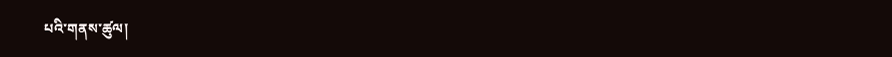པའི་གནས་ཚུལ།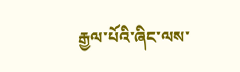རྒྱལ་པོའི་ཞིང་ལས་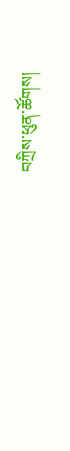བཀྲིས་ཕུན་ཚོགས།